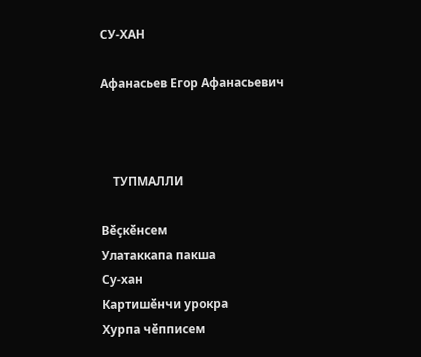СУ-ХАН

Афанасьев Егор Афанасьевич



    ТУПМАЛЛИ

Вӗҫкӗнсем
Улатаккапа пакша
Су-хан
Картишӗнчи урокра
Хурпа чӗпписем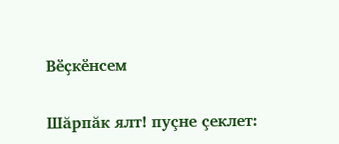Вӗҫкӗнсем

Шăрпăк ялт! пуçне çеклет: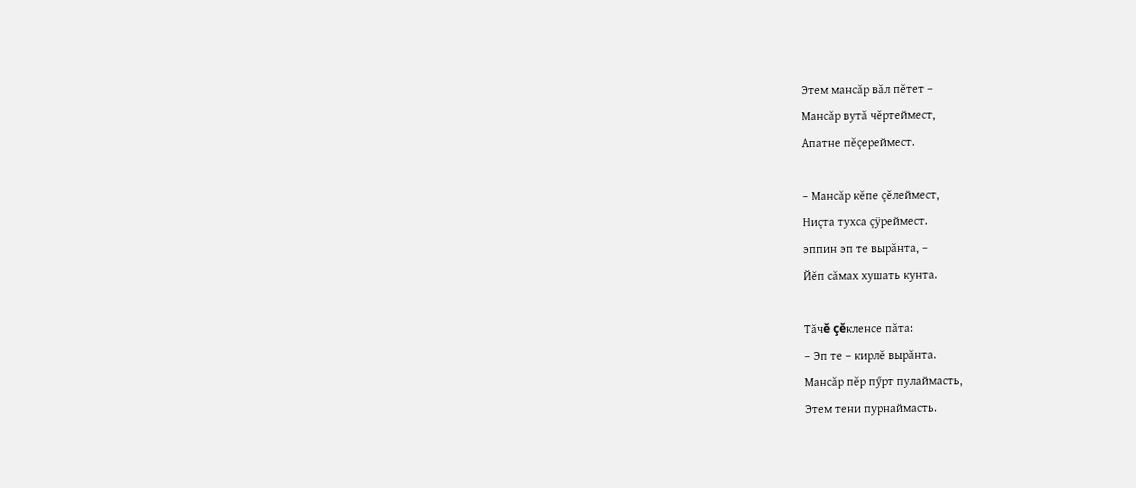Этем мансăр вăл пĕтет –
Мансăр вутă чĕртеймест,
Апатне пĕçереймест.

– Мансăр кĕпе çĕлеймест,
Ниçта тухса çÿреймест.
эппин эп те вырăнта, –
Йĕп сăмах хушать кунта.

Тăчĕ çĕкленсе пăта:
– Эп те – кирлĕ вырăнта.
Мансăр пĕр пӳрт пулаймасть,
Этем тени пурнаймасть.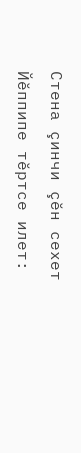Стена çинчи çĕн сехет
Йĕппипе тĕртсе илет: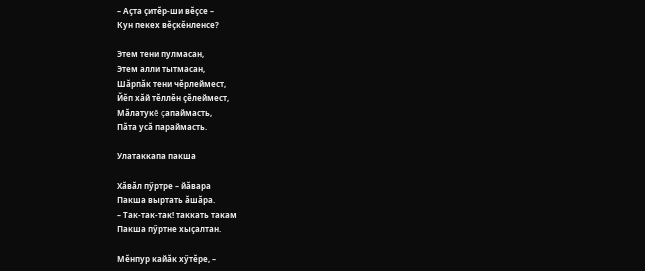– Аçта çитĕр-ши вĕçсе –
Кун пекех вĕçкĕнленсе?

Этем тени пулмасан,
Этем алли тытмасан,
Шăрпăк тени чĕрлеймест,
Йĕп хăй тĕллĕн çĕлеймест,
Мăлатукĕ çапаймасть,
Пăта усă параймасть.

Улатаккапа пакша

Хăвăл пӳртре – йăвара
Пакша выртать ăшăра.
– Так-так-так! таккать такам
Пакша пӳртне хыçалтан.

Мĕнпур кайăк хӳтĕре, –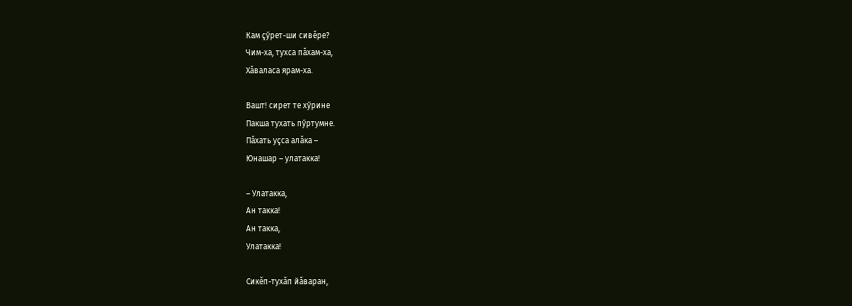Кам çӳрет-ши сивĕре?
Чим-ха, тухса пăхам-ха,
Хăваласа ярам-ха.

Вашт! сирет те хӳрине
Пакша тухать пӳртумне.
Пăхать уçса алăка –
Юнашар – улатакка!

– Улатакка,
Ан такка!
Ан такка,
Улатакка!

Сикĕп-тухăп йăваран,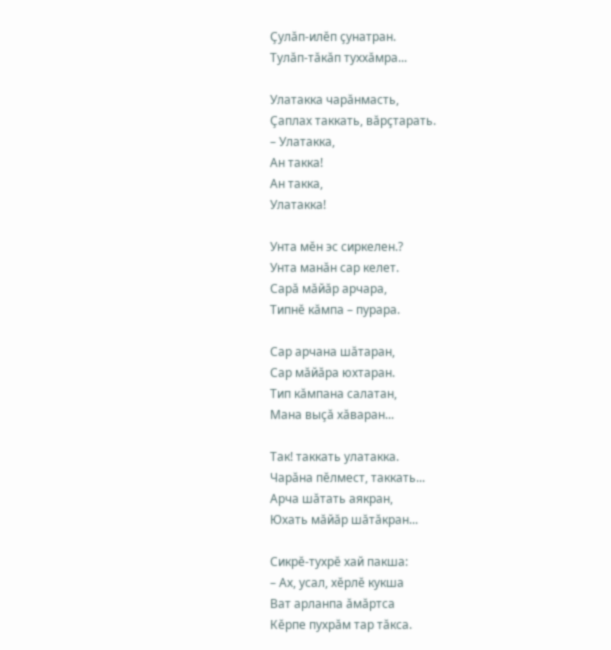Çулăп-илĕп çунатран.
Тулăп-тăкăп туххăмра...

Улатакка чарăнмасть,
Çаплах таккать, вăрçтарать.
– Улатакка,
Ан такка!
Ан такка,
Улатакка!

Унта мĕн эс сиркелен.?
Унта манăн сар келет.
Сарă мăйăр арчара,
Типнĕ кăмпа – пурара.

Сар арчана шăтаран,
Сар мăйăра юхтаран.
Тип кăмпана салатан,
Мана выçă хăваран...

Так! таккать улатакка.
Чарăна пĕлмест, таккать...
Арча шăтать аякран,
Юхать мăйăр шăтăкран...

Сикрĕ-тухрĕ хай пакша:
– Ах, усал, хĕрлĕ кукша
Ват арланпа ăмăртса
Кĕрпе пухрăм тар тăкса.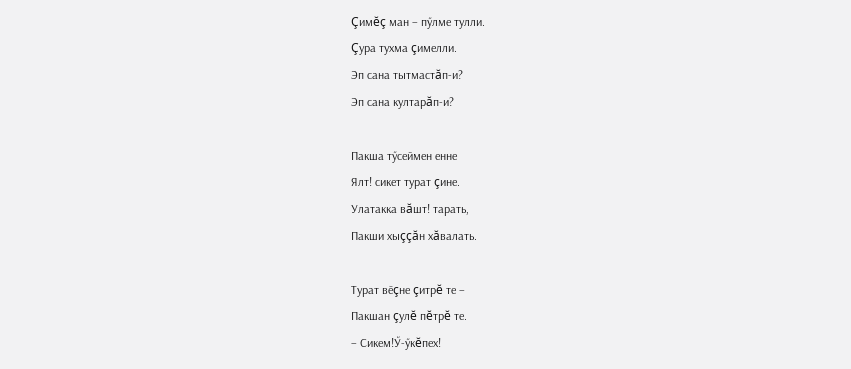Çимĕç ман – пӳлме тулли.
Çура тухма çимелли.
Эп сана тытмастăп-и?
Эп сана култарăп-и?

Пакша тӳсеймен енне
Ялт! сикет турат çине.
Улатакка вăшт! тарать,
Пакши хыççăн хăвалать.

Турат вӗçне çитрĕ те –
Пакшан çулĕ пĕтрĕ те.
– Сикем!Ӳ-ӳкĕпех!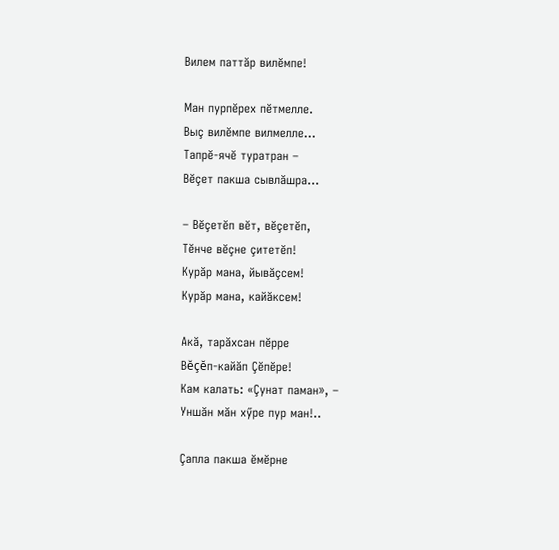Вилем паттăр вилĕмпе!

Ман пурпĕрех пĕтмелле.
Выç вилĕмпе вилмелле...
Тапрĕ-ячĕ туратран –
Вĕçет пакша сывлăшра...

– Вĕçетĕп вĕт, вĕçетĕп,
Тĕнче вĕçне çитетĕп!
Курăр мана, йывăçсем!
Курăр мана, кайăксем!

Акă, тарăхсан пĕрре
Вĕçĕп-кайăп Çĕпĕре!
Кам калать: «Çунат паман», –
Уншăн мăн хӳре пур ман!..

Çапла пакша ĕмĕрне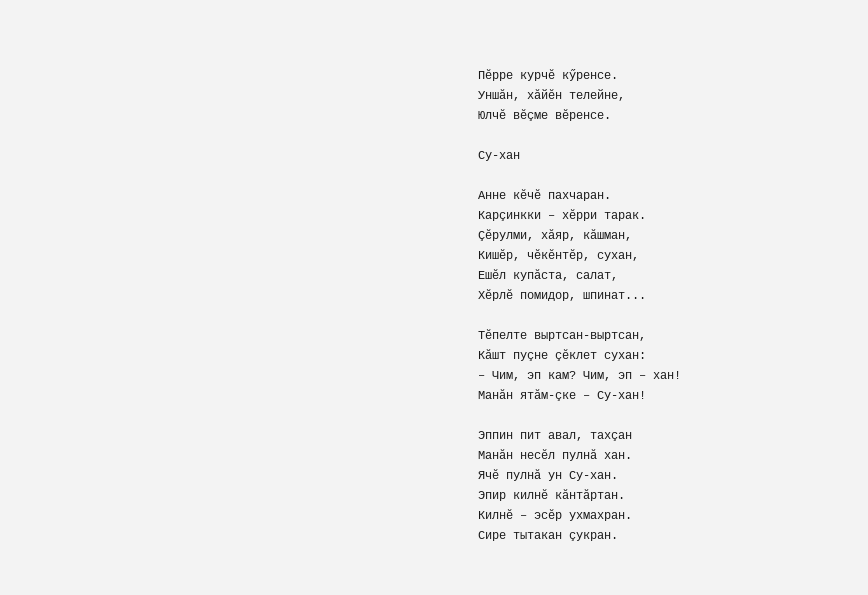Пĕрре курчĕ кӳренсе.
Уншăн, хăйĕн телейне,
Юлчĕ вĕçме вĕренсе.

Су-хан

Анне кĕчĕ пахчаран.
Карçинкки – хĕрри тарак.
Çĕрулми, хăяр, кăшман,
Кишĕр, чĕкӗнтĕр, сухан,
Ешĕл купăста, салат,
Хĕрлĕ помидор, шпинат...

Тĕпелте выртсан-выртсан,
Кăшт пуçне çĕклет сухан:
– Чим, эп кам? Чим, эп – хан!
Манăн ятăм-çке – Су-хан!

Эппин пит авал, тахçан
Манăн несĕл пулнă хан.
Ячĕ пулнă ун Су-хан.
Эпир килнĕ кăнтăртан.
Килнĕ – эсĕр ухмахран.
Сире тытакан çукран.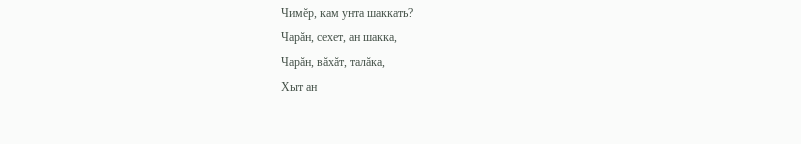Чимĕр, кам унта шаккать?
Чарăн, сехет, ан шакка,
Чарăн, вăхăт, талăка,
Хыт ан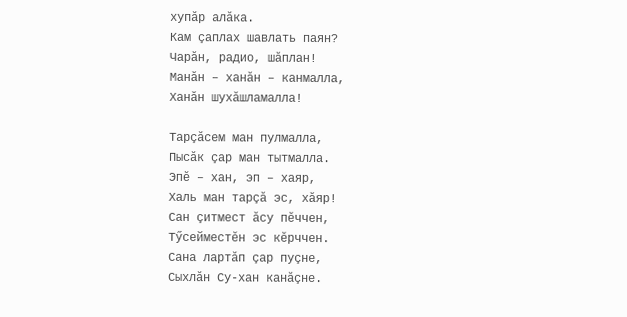хупăр алăка.
Кам çаплах шавлать паян?
Чарăн, радио, шăплан!
Манăн – ханăн – канмалла,
Ханăн шухăшламалла!

Тарçăсем ман пулмалла,
Пысăк çар ман тытмалла.
Эпĕ – хан, эп – хаяр,
Халь ман тарçă эс, хăяр!
Сан çитмест ăсу пĕччен,
Тӳсейместĕн эс кĕрччен.
Сана лартăп çар пуçне,
Сыхлăн Су-хан канăçне.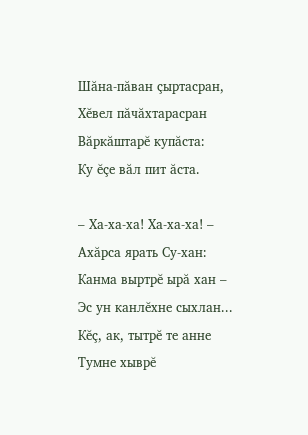Шăна-пăван çыртасран,
Хĕвел пăчăхтарасран
Вăркăштарĕ купăста:
Ку ĕçе вăл пит ăста.

– Ха-ха-ха! Ха-ха-ха! –
Ахăрса ярать Су-хан:
Канма выртрĕ ырă хан –
Эс ун канлĕхне сыхлан...
Кĕç, ак, тытрĕ те анне
Тумне хыврĕ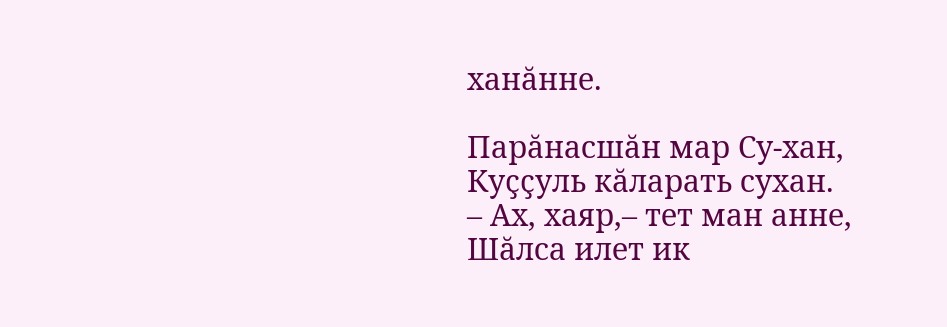ханăнне.

Парăнасшăн мар Су-хан,
Куççуль кăларать сухан.
– Ах, хаяр,– тет ман анне,
Шăлса илет ик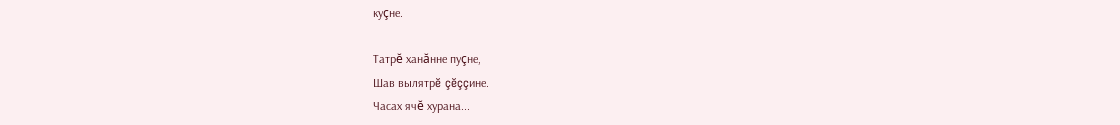куçне.

Татрĕ ханăнне пуçне,
Шав вылятрĕ çĕççине.
Часах ячĕ хурана...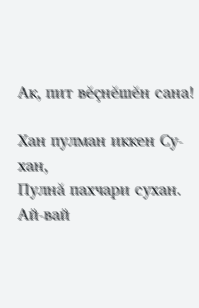Ак, пит вĕçнĕшĕн сана!

Хан пулман иккен Су-хан,
Пулнă пахчари сухан.
Ай-вай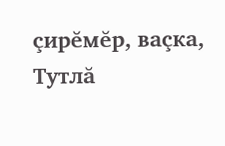çирĕмĕр, ваçка,
Тутлă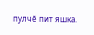пулчĕ пит яшка.